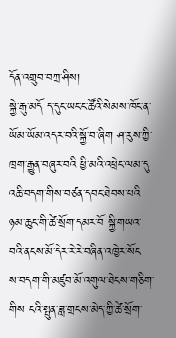དོན་འགྲུབ་བཀྲ་ཤིས།
སྐྱེ་རྒུ་མདོ ད་དུང་ཡང་ང་ཚོའི་སེམས་ཁོང་ན་ཡོམ་ཡོམ་འདར་བའི་སྐྱོ་བ་ཞིག ཤ་རུས་ཀྱི་ཁྲག་རྒྱུན་བཞུར་བའི ཕྱི་མའི་འཕྲེང་ལམ་དུ འཆི་བདག་གིས་བཙན་དབང་ཐེབས་པའི ཉམ་ཆུང་གི་ཚེ་སྲོག་དམར་བོ སྐྱི་གཡའ་བའི་ནངས་མོ་དེར་རེ་རེ་བཞིན་འཁྱེར་སོང ས་བདག་གི་མཛུབ་མོ་འགུལ་ཐེངས་གཅིག་གིས ངའི་སྤུན་ཟླ་གྲངས་མེད་ཀྱི་ཚེ་སྲོག་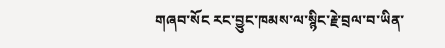གཞབ་སོང རང་བྱུང་ཁམས་ལ་སྙིང་རྗེ་བྲལ་བ་ཡིན་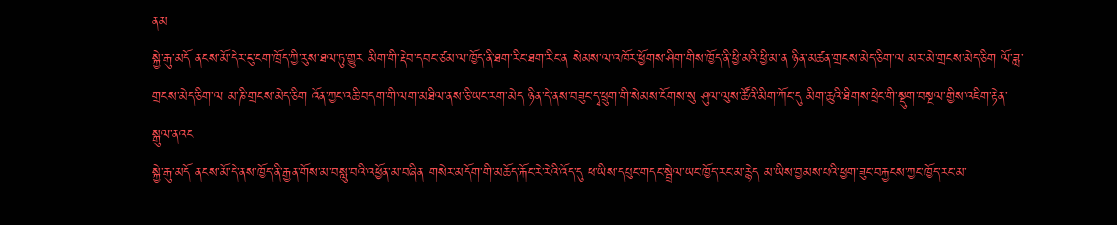ནམ
སྐྱེ་རྒུ་མདོ ནངས་མོ་དེར་ངུ་ངག་ཁྲོད་ཀྱི་རུས་ཐལ་ཏུ་གྱུར མིག་གི་རྡེབ་དབང་ཙམ་ལ་ཁྱོད་ནི་ཐག་རིང་ཐག་རིང་ན སེམས་ལ་འཁོར་ཕྱོགས་ཤིག་གིས་ཁྱོད་ནི་ཕྱི་མའི་ཕྱི་མ་ན ཉིན་མཚན་གྲངས་མེད་ཅིག་ལ མར་མེ་གྲངས་མེད་ཅིག ལོ་ཟླ་གྲངས་མེད་ཅིག་ལ མ་ཎི་གྲངས་མེད་ཅིག འོན་ཀྱང་འཆི་བདག་གི་ལག་མཐིལ་ནས་ཅི་ཡང་རག་མེད ཉིན་དེ་ནས་བཟུང་དྭ་ཕྲུག་གི་སེམས་ངོགས་སུ ཤུལ་ལུས་ཚོའི་མིག་ཀོང་དུ མིག་ཆུའི་ཐིགས་ཕྲེང་གི་སྡུག་བསྔལ་གྱིས་འཇིག་རྟེན་སྒུལ་ནའང
སྐྱེ་རྒུ་མདོ ནངས་མོ་དེ་ནས་ཁྱོད་ནི་རྒྱན་གོས་མ་བསླུ་བའི་འཕྱོན་མ་བཞིན གསེར་མདོག་གི་མཆོད་རྐོང་རེ་རེའི་འོད་དུ ཕ་ཡིས་དཔུང་གདང་སྦྲེལ་ཡང་ཁྱོད་རང་མ་རྙེད མ་ཡིས་བྱམས་པའི་ཕྱག་ཟུང་བརྐྱངས་ཀྱང་ཁྱོད་རང་མ་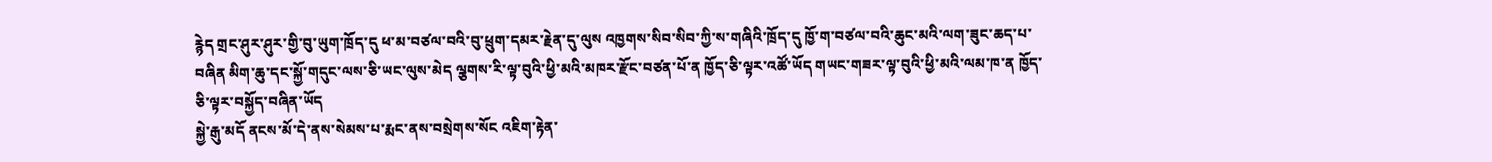རྙེད གྲང་ཤུར་ཤུར་གྱི་བུ་ཡུག་ཁྲོད་དུ ཕ་མ་བཙལ་བའི་བུ་ཕྲུག་དམར་རྗེན་དུ་ལུས འཁྱགས་སིབ་སིབ་ཀྱི་ས་གཞིའི་ཁྲོད་དུ ཁྱོ་ག་བཙལ་བའི་ཆུང་མའི་ལག་ཟུང་ཆད་པ་བཞིན མིག་ཆུ་དང་སྐྱོ་གདུང་ལས་ཅི་ཡང་ལུས་མེད ལྕགས་རི་ལྟ་བུའི་ཕྱི་མའི་མཁར་རྫོང་བཙན་པོ་ན ཁྱོད་ཅི་ལྟར་འཚོ་ཡོད གཡང་གཟར་ལྟ་བུའི་ཕྱི་མའི་ལམ་ཁ་ན ཁྱོད་ཅི་ལྟར་བསྐྱོད་བཞིན་ཡོད
སྐྱེ་རྒུ་མདོ ནངས་མོ་དེ་ནས་སེམས་པ་རྨང་ནས་བསྲེགས་སོང འཇིག་རྟེན་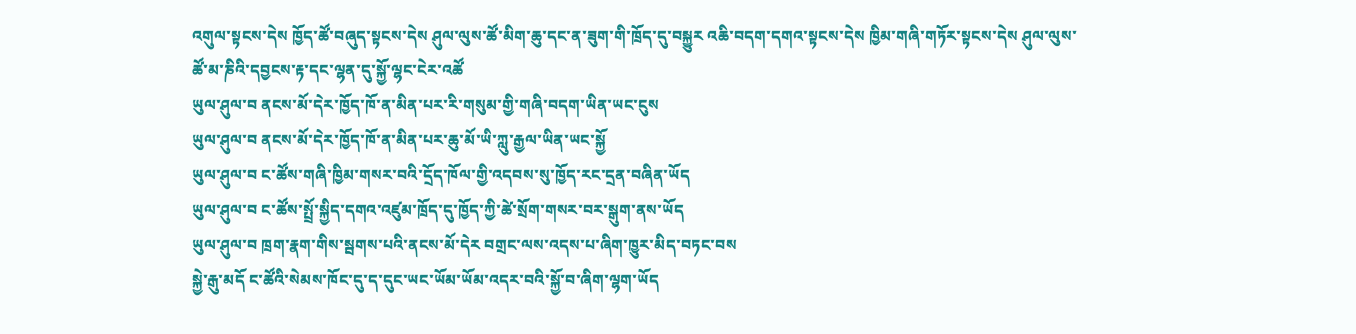འགུལ་སྟངས་དེས ཁྱོད་ཚོ་བཞུད་སྟངས་དེས ཤུལ་ལུས་ཚོ་མིག་ཆུ་དང་ན་ཟུག་གི་ཁྲོད་དུ་བསྐྱུར འཆི་བདག་དགའ་སྟངས་དེས ཁྱིམ་གཞི་གཏོར་སྟངས་དེས ཤུལ་ལུས་ཚོ་མ་ཎིའི་དབྱངས་རྟ་དང་ལྷན་དུ་སྐྱོ་ལྷང་ངེར་འཚོ
ཡུལ་ཤུལ་བ ནངས་མོ་དེར་ཁྱོད་ཁོ་ན་མིན་པར་རི་གསུམ་གྱི་གཞི་བདག་ཡིན་ཡང་ངུས
ཡུལ་ཤུལ་བ ནངས་མོ་དེར་ཁྱོད་ཁོ་ན་མིན་པར་ཆུ་མོ་ཡི་ཀླུ་རྒྱལ་ཡིན་ཡང་སྐྱོ
ཡུལ་ཤུལ་བ ང་ཚོས་གཞི་ཁྱིམ་གསར་བའི་དྲོད་ཁོལ་གྱི་འདབས་སུ་ཁྱོད་རང་དྲན་བཞིན་ཡོད
ཡུལ་ཤུལ་བ ང་ཚོས་སྤྲོ་སྐྱིད་དགའ་འཛུམ་ཁྲོད་དུ་ཁྱོད་ཀྱི་ཚེ་སྲོག་གསར་བར་སྒུག་ནས་ཡོད
ཡུལ་ཤུལ་བ ཁྲག་རྣག་གིས་སྦགས་པའི་ནངས་མོ་དེར བགྲང་ལས་འདས་པ་ཞིག་ཁྱུར་མིད་བཏང་བས
སྐྱེ་རྒུ་མདོ ང་ཚོའི་སེམས་ཁོང་དུ་ད་དུང་ཡང་ཡོམ་ཡོམ་འདར་བའི་སྐྱོ་བ་ཞིག་ལྷག་ཡོད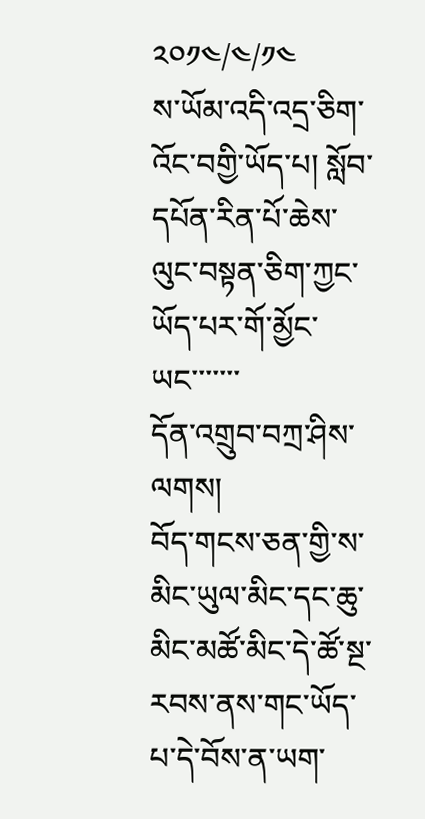༢༠༡༤/༤/༡༤
ས་ཡོམ་འདི་འདྲ་ཅིག་འོང་བགྱི་ཡོད་པ། སློབ་དཔོན་རིན་པོ་ཆེས་ལུང་བསྟན་ཅིག་ཀྱང་ཡོད་པར་གོ་མྱོང་ཡང་་་་་་་
དོན་འགྲུབ་བཀྲ་ཤིས་ལགས།
བོད་གངས་ཅན་གྱི་ས་མིང་ཡུལ་མིང་དང་ཆུ་མིང་མཚོ་མིང་དེ་ཚོ་སྔ་རབས་ནས་གང་ཡོད་པ་དེ་བོས་ན་ཡག་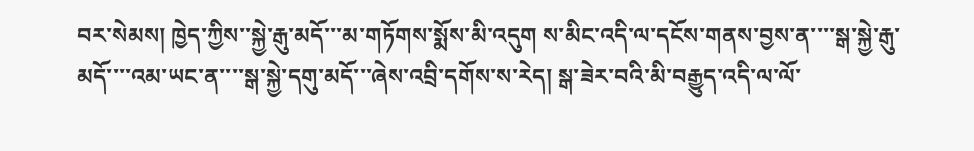བར་སེམས། ཁྱེད་ཀྱིས་་སྐྱེ་རྒུ་མདོ་་་མ་གཏོགས་སྨོས་མི་འདུག ས་མིང་འདི་ལ་དངོས་གནས་བྱས་ན་་་་སྒ་སྐྱེ་རྒུ་མདོ་་་་འམ་ཡང་ན་་་་སྒ་སྐྱེ་དགུ་མདོ་་་ཞེས་འབྲི་དགོས་ས་རེད། སྒ་ཟེར་བའི་མི་བརྒྱུད་འདི་ལ་ལོ་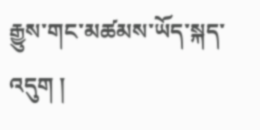རྒྱུས་གང་མཚམས་ཡོད་སྐད་འདུག །